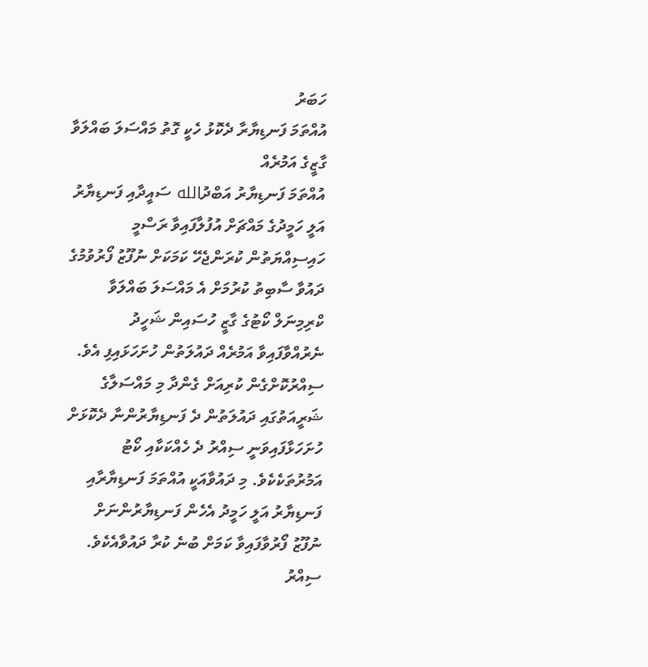ހަބަރު
އުއްތަމަ ފަނޑިޔާރާ ދެކޮޅު ހެކީ ގޮތު މައްސަލަ ބައްލަވާ ގާޒީގެ އަމުރެއް
އުއްތަމަ ފަނޑިޔާރު އަބްދުالله ސައީދާއި ފަނޑިޔާރު އަލީ ހަމީދުގެ މައްޗަށް އުފުލާފައިވާ ރަސްމީ ހައިސިއްޔަތުން ކުރަންޖެހޭ ކަމަކަށް ނުފޫޒު ފޯރުވުމުގެ ދައުވާ ސާބިތު ކުރުމަށް އެ މައްސަލަ ބައްލަވާ ކްރިމިނަލް ކޯޓުގެ ގާޒީ ހުސައިން ޝަހީދު ނެރުއްވާފައިވާ އަމުރެއް ދައުލަތުން ހުށަހަޅައިފި އެވެ.
ސިއްރުކޮށްގެން ކުރިއަށް ގެންދާ މި މައްސަލާގެ ޝަރީއަތުގައި ދައުލަތުން ދެ ފަނޑިޔާރުންނާ ދެކޮޅަށް ހުށަހަޅާފައިވަނީ ސިއްރު ދެ ހެއްކަކާއި ކޯޓު އަމުރުތަކެކެވެ. މި ދައުވާއަކީ އުއްތަމަ ފަނޑިޔާރާއި ފަނޑިޔާރު އަލީ ހަމީދު އެހެން ފަނޑިޔާރުންނަށް ނުފޫޒު ފޯރުވާފައިވާ ކަމަށް ބުނެ ކުރާ ދައުވާއެކެވެ.
ސިއްރު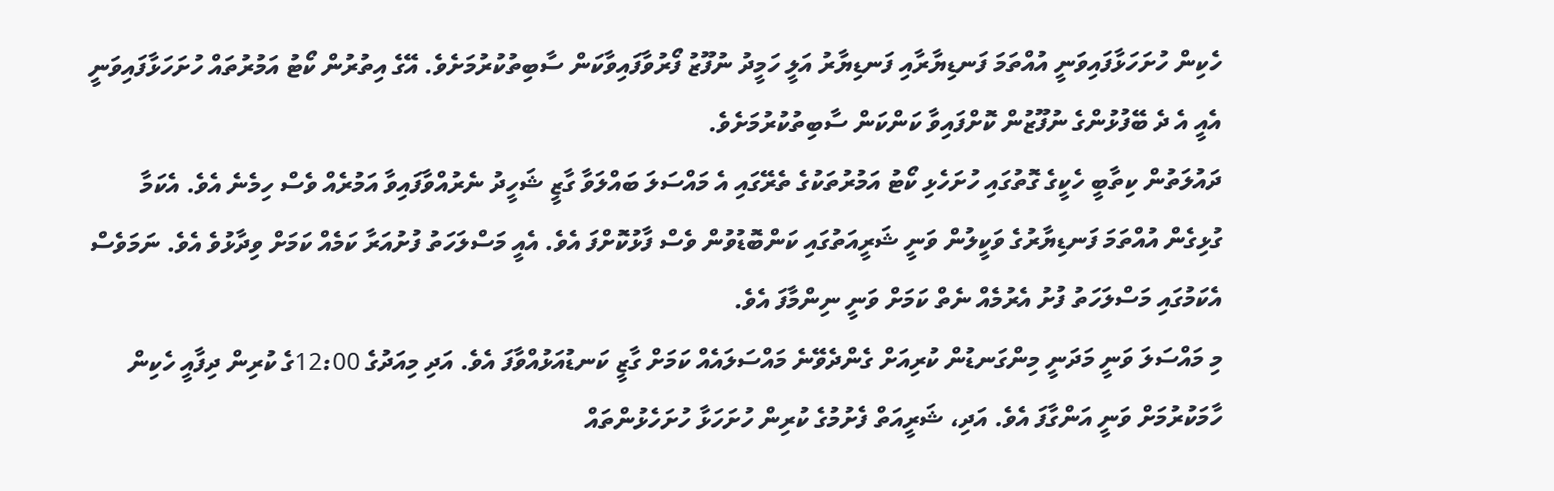ހެކިން ހުށަހަޅާފައިވަނީ އުއްތަމަ ފަނޑިޔާރާއި ފަނޑިޔާރު އަލީ ހަމީދު ނުފޫޒު ފޯރުވާފައިވާކަން ސާބިތުކުރުމަށެވެ. އޭގެ އިތުރުން ކޯޓު އަމުރުތައް ހުށަހަޅާފައިވަނީ އެއީ އެ ދެ ބޭފުޅުންގެ ނުފޫޒުން ކޮށްފައިވާ ކަންކަން ސާބިތުކުރުމަށެވެ.
ދައުލަތުން ކިތާބީ ހެކީގެ ގޮތުގައި ހުށަހެޅި ކޯޓު އަމުރުތަކުގެ ތެރޭގައި އެ މައްސަލަ ބައްލަވާ ގާޒީ ޝަހީދު ނެރުއްވާފައިވާ އަމުރެއް ވެސް ހިމެނެ އެވެ. އެކަމާ ގުޅިގެން އުއްތަމަ ފަނޑިޔާރުގެ ވަކީލުން ވަނީ ޝަރީއަތުގައި ކަންބޮޑުވުން ވެސް ފާޅުކޮށްފަ އެވެ. އެއީ މަސްލަހަތު ފުށުއަރާ ކަމެއް ކަމަށް ވިދާޅުވެ އެވެ. ނަމަވެސް އެކަމުގައި މަސްލަހަތު ފުށު އެރުމެއް ނެތް ކަމަށް ވަނީ ނިންމާފަ އެވެ.
މި މައްސަލަ ވަނީ މަދަނީ މިންގަނޑުން ކުރިއަށް ގެންދެވޭނެ މައްސަލައެއް ކަމަށް ގާޒީ ކަނޑުއަޅުއްވާފަ އެވެ. އަދި މިއަދުގެ 12:00ގެ ކުރިން ދިފާއީ ހެކިން ހާމަކުރުމަށް ވަނީ އަންގާފަ އެވެ. އަދި، ޝަރީއަތް ފެށުމުގެ ކުރިން ހުށަހަޅާ ހުށަހެޅުންތައް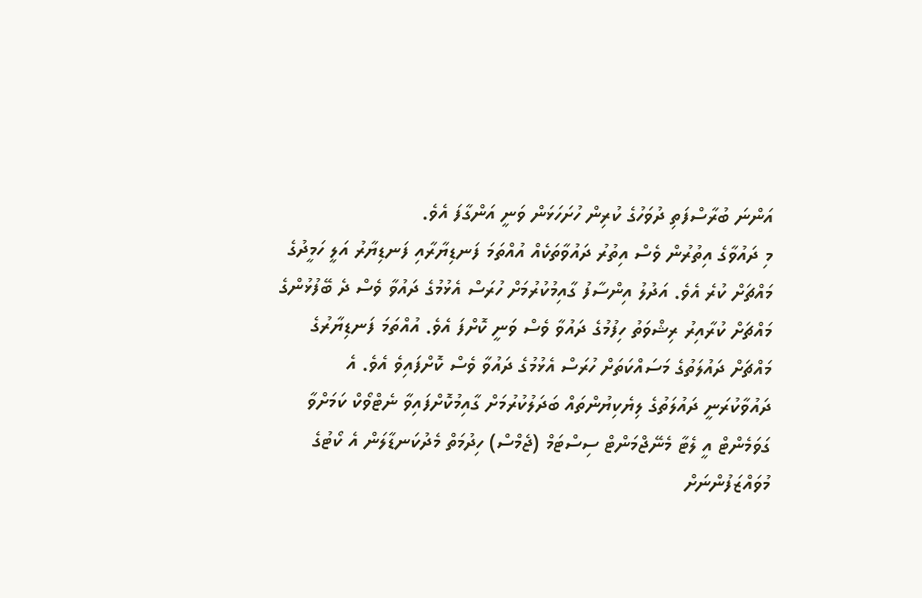އަންނަ ބުރާސްފަތި ދުވަހުގެ ކުރިން ހުށަހަޅަން ވަނީ އަންގާފަ އެވެ.
މި ދައުވާގެ އިތުރުން ވެސް އިތުރު ދައުވާތަކެއް އުއްތަމަ ފަނޑިޔާރާއި ފަނޑިޔާރު އަލީ ހަމީދުގެ މައްޗަށް ކުރެ އެވެ. އަދުލު އިންސާފު ގާއިމުކުރުމަށް ހުރަސް އެޅުމުގެ ދައުވާ ވެސް ދެ ބޭފުޅުންގެ މައްޗަށް ކުރާއިރު ރިޝްވަތު ހިފުމުގެ ދައުވާ ވެސް ވަނީ ކޮށްފަ އެވެ. އުއްތަމަ ފަނޑިޔާރުގެ މައްޗަށް ދައުލަތުގެ މަސައްކަތަށް ހުރަސް އެޅުމުގެ ދައުވާ ވެސް ކޮށްފައިވެ އެވެ. އެ ދައުވާކުރަނީ ދައުލަތުގެ ލިޔެކިޔުންތައް ބަދަލުކުރުމަށް ގާއިމުކޮށްފައިވާ ނެޓްވޯކް ކަމަށްވާ ގަވަމެންޓް އީ ލެޓާ މެނޭޖްމަންޓް ސިސްޓަމް (ޖެމްސް) ހިދުމަތް މެދުކަނޑާލަން އެ ކޯޓުގެ މުވައްޒަފުންނަށް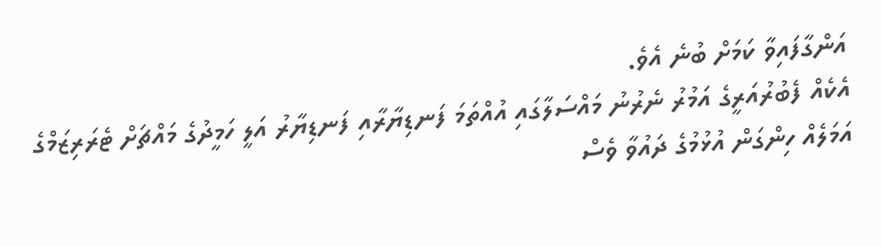އަންގާފައިވާ ކަމަށް ބުނެ އެވެ.
އެކެއް ފެބުރުއަރީގެ އަމުރު ނެރުނު މައްސަލާގައި އުއްތަމަ ފަނޑިޔާރާއި ފަނޑިޔާރު އަލީ ހަމީދުގެ މައްޗަށް ޓެރަރިޒަމްގެ އަމަލެއް ހިންގަން އުޅުމުގެ ދައުވާ ވެސް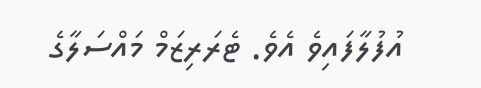އުފުލާފައިވެ އެވެ. ޓެރަރިޒަމް މައްސަލާގެ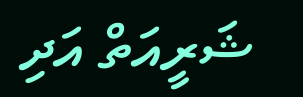ޝަރީއަތް އަދި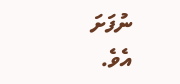ނުފަށަ އެވެ.